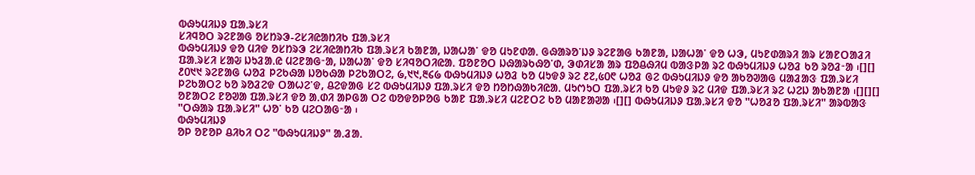ᱵᱷᱩᱢᱤᱡᱽ ᱯᱟᱹᱨᱥᱤ
ᱥᱤᱧᱚᱛ ᱨᱮᱱᱟᱜ ᱚᱥᱴᱨᱳ-ᱮᱥᱤᱭᱟᱴᱤᱠ ᱯᱟᱹᱨᱥᱤ
ᱵᱷᱩᱢᱤᱡᱽ ᱫᱚ ᱢᱤᱫ ᱚᱥᱴᱨᱳ ᱮᱥᱤᱭᱟᱴᱤᱠ ᱯᱟᱹᱨᱥᱤ ᱠᱟᱱᱟ, ᱡᱟᱦᱟᱸ ᱫᱚ ᱢᱩᱱᱰᱟᱹ ᱜᱷᱟᱨᱚᱸᱡᱽ ᱨᱮᱱᱟᱜ ᱠᱟᱱᱟ, ᱡᱟᱦᱟᱸ ᱫᱚ ᱦᱳ, ᱢᱩᱱᱰᱟᱨᱤ ᱟᱨ ᱥᱟᱱᱛᱟᱲᱤ ᱯᱟᱹᱨᱥᱤ ᱥᱟᱶ ᱡᱩᱲᱟᱹᱭ ᱢᱮᱱᱟᱜᱼᱟ, ᱡᱟᱦᱟᱸ ᱫᱚ ᱥᱤᱧᱚᱛᱤᱭᱟᱹ ᱯᱚᱱᱚᱛ ᱡᱷᱟᱨᱠᱷᱚᱸᱰ, ᱳᱰᱤᱥᱟ ᱟᱨ ᱯᱚᱪᱷᱤᱢ ᱵᱟᱝᱞᱟ ᱨᱮ ᱵᱷᱩᱢᱤᱡᱽ ᱦᱚᱲ ᱠᱚ ᱨᱚᱲᱼᱟ ᱾[][] ᱒᱐᱑᱑ ᱨᱮᱱᱟᱜ ᱦᱚᱲ ᱞᱮᱠᱷᱟ ᱡᱚᱠᱷᱟ ᱞᱮᱠᱟᱛᱮ, ᱙,᱑᱑,᱓᱔᱙ ᱵᱷᱩᱢᱤᱡᱽ ᱦᱚᱲ ᱠᱚ ᱢᱩᱫᱽ ᱨᱮ ᱒᱗,᱕᱐᱖ ᱦᱚᱲ ᱜᱮ ᱵᱷᱩᱢᱤᱡᱽ ᱫᱚ ᱟᱠᱚᱣᱟᱜ ᱢᱟᱲᱟᱝ ᱯᱟᱹᱨᱥᱤ ᱞᱮᱠᱟᱛᱮ ᱠᱚ ᱨᱚᱲᱮᱫ ᱛᱟᱦᱮᱸᱫ, ᱪᱮᱫᱟᱜ ᱥᱮ ᱵᱷᱩᱢᱤᱡᱽ ᱯᱟᱹᱨᱥᱤ ᱫᱚ ᱴᱚᱴᱷᱟᱠᱤᱭᱟᱹ ᱢᱩᱬᱩᱛ ᱯᱟᱹᱨᱥᱤ ᱠᱚ ᱢᱩᱫᱽ ᱨᱮ ᱢᱤᱫ ᱯᱟᱹᱨᱥᱤ ᱨᱮ ᱦᱮᱡ ᱟᱠᱟᱱᱟ ᱾[][][] ᱚᱱᱟᱛᱮ ᱱᱚᱣᱟ ᱯᱟᱹᱨᱥᱤ ᱫᱚ ᱟᱹᱰᱤ ᱟᱞᱜᱟ ᱛᱮ ᱵᱚᱫᱚᱞᱚᱜ ᱠᱟᱱ ᱯᱟᱹᱨᱥᱤ ᱢᱮᱱᱛᱮ ᱠᱚ ᱢᱟᱱᱟᱣᱟ ᱾[][] ᱵᱷᱩᱢᱤᱡᱽ ᱯᱟᱹᱨᱥᱤ ᱫᱚ "ᱦᱚᱲᱚ ᱯᱟᱹᱨᱥᱤ" ᱟᱨᱵᱟᱝ "ᱛᱷᱟᱨ ᱯᱟᱹᱨᱥᱤ" ᱦᱚᱸ ᱠᱚ ᱢᱮᱛᱟᱜᱼᱟ ᱾
ᱵᱷᱩᱢᱤᱡᱽ
ᱚᱞ ᱚᱱᱚᱞ ᱪᱤᱠᱤ ᱛᱮ "ᱵᱷᱩᱢᱤᱡᱽ" ᱟᱹᱲᱟᱹ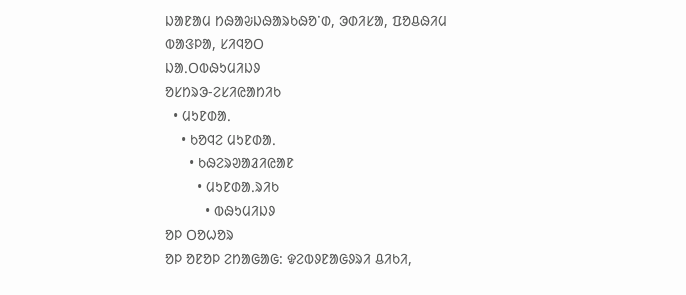ᱡᱟᱱᱟᱢ ᱴᱷᱟᱶᱡᱷᱟᱨᱠᱷᱚᱸᱰ, ᱳᱰᱤᱥᱟ, ᱯᱚᱪᱷᱤᱢ ᱵᱟᱝᱞᱟ, ᱥᱤᱧᱚᱛ
ᱡᱟᱹᱛᱵᱷᱩᱢᱤᱡᱽ
ᱚᱥᱴᱨᱳ-ᱮᱥᱤᱭᱟᱴᱤᱠ
  • ᱢᱩᱱᱰᱟᱹ
    • ᱠᱚᱧᱮ ᱢᱩᱱᱰᱟᱹ
      • ᱠᱷᱮᱨᱣᱟᱲᱤᱭᱟᱱ
        • ᱢᱩᱱᱰᱟᱹᱨᱤᱠ
          • ᱵᱷᱩᱢᱤᱡᱽ
ᱚᱞ ᱛᱚᱦᱚᱨ
ᱚᱞ ᱚᱱᱚᱞ ᱮᱴᱟᱜᱟᱜ: ᱫᱮᱵᱽᱱᱟᱜᱽᱨᱤ ᱪᱤᱠᱤ,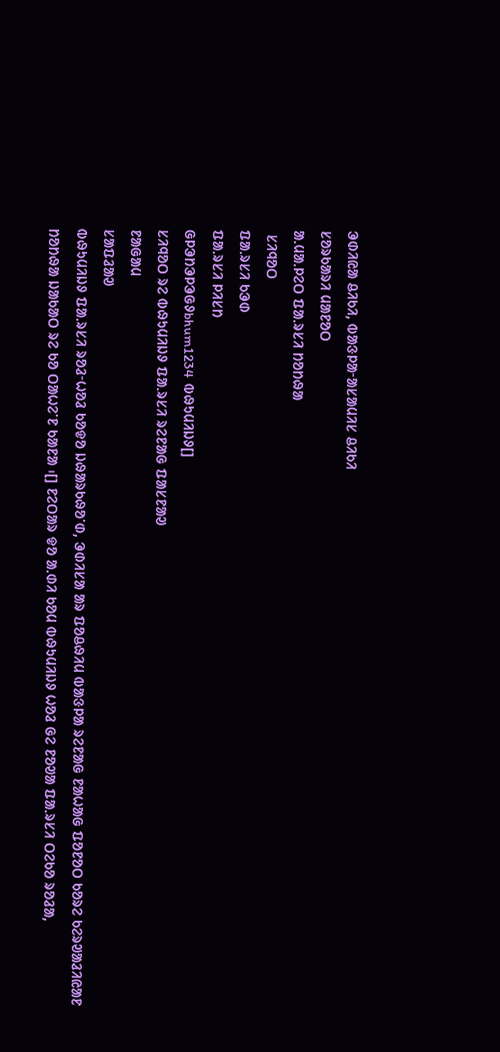ᱳᱰᱤᱭᱟ ᱪᱤᱠᱤ, ᱵᱟᱝᱞᱟᱼᱟᱥᱟᱢᱤᱥ ᱪᱤᱠᱤ
ᱥᱚᱨᱠᱟᱨᱤ ᱢᱟᱱᱚᱛ
ᱟᱹᱢᱟᱹᱞᱮᱛ ᱯᱟᱹᱨᱥᱤ ᱴᱚᱴᱷᱟ
 ᱥᱤᱧᱚᱛ
ᱯᱟᱹᱨᱥᱤ ᱠᱳᱰ
ᱯᱟᱹᱨᱥᱤ ᱞᱤᱥᱴ
ᱜᱞᱳᱴᱳᱞᱳᱜᱽbhum1234  ᱵᱷᱩᱢᱤᱡᱽ[]
ᱥᱤᱧᱚᱛ ᱨᱮ ᱵᱷᱩᱢᱤᱡᱽ ᱯᱟᱹᱨᱥᱤ ᱨᱮᱱᱟᱜ ᱯᱟᱥᱱᱟᱣ
ᱱᱟᱜᱟᱢ
ᱥᱟᱯᱲᱟᱣ
ᱵᱷᱩᱢᱤᱡᱽ ᱯᱟᱹᱨᱥᱤ ᱨᱚᱲᱼᱦᱚᱲ ᱠᱚᱫᱚ ᱡᱷᱟᱨᱠᱷᱚᱸᱰ, ᱳᱰᱤᱥᱟ ᱟᱨ ᱯᱚᱪᱷᱤᱢ ᱵᱟᱝᱞᱟ ᱨᱮᱱᱟᱜ ᱱᱟᱦᱟᱜ ᱯᱚᱱᱚᱛ ᱠᱚᱨᱮ ᱠᱮᱨᱣᱟᱲᱤᱭᱟᱱ ᱴᱚᱴᱷᱟ ᱡᱟᱠᱟᱛ ᱨᱮ ᱠᱚ ᱛᱟᱦᱮᱸᱱ ᱠᱟᱱᱟ ᱾[] ᱱᱮᱛᱟᱨ ᱫᱚ ᱟᱹᱰᱤ ᱠᱚᱢ ᱵᱷᱩᱢᱤᱡᱽ ᱦᱚᱲ ᱜᱮ ᱱᱚᱣᱟ ᱯᱟᱹᱨᱥᱤ ᱛᱮᱠᱚ ᱨᱚᱲᱟ,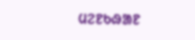ᱢᱮᱱᱠᱷᱟᱱ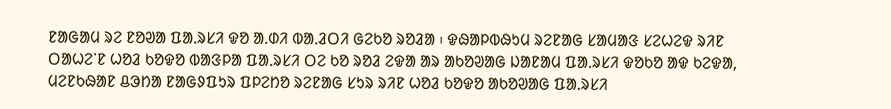ᱱᱟᱜᱟᱢ ᱨᱮ ᱱᱚᱣᱟ ᱯᱟᱹᱨᱥᱤ ᱫᱚ ᱟᱹᱰᱤ ᱵᱟᱹᱲᱛᱤ ᱜᱮᱠᱚ ᱨᱚᱲᱟ ᱾ ᱫᱷᱟᱞᱵᱷᱩᱢ ᱨᱮᱱᱟᱜ ᱥᱟᱢᱟᱝ ᱥᱮᱦᱮᱫ ᱨᱤᱱ ᱛᱟᱦᱮᱸᱱ ᱦᱚᱲ ᱠᱚᱫᱚ ᱵᱟᱝᱞᱟ ᱯᱟᱹᱨᱥᱤ ᱛᱮ ᱠᱚ ᱨᱚᱲ ᱮᱫᱟ ᱟᱨ ᱟᱠᱚᱣᱟᱜ ᱡᱟᱱᱟᱢ ᱯᱟᱹᱨᱥᱤ ᱫᱚᱠᱚ ᱟᱫ ᱠᱮᱫᱟ, ᱢᱮᱱᱠᱷᱟᱱ ᱪᱳᱴᱟ ᱱᱟᱜᱽᱯᱩᱨ ᱯᱞᱮᱴᱚ ᱨᱮᱱᱟᱜ ᱥᱩᱨ ᱨᱤᱱ ᱦᱚᱲ ᱠᱚᱫᱚ ᱟᱠᱚᱣᱟᱜ ᱯᱟᱹᱨᱥᱤ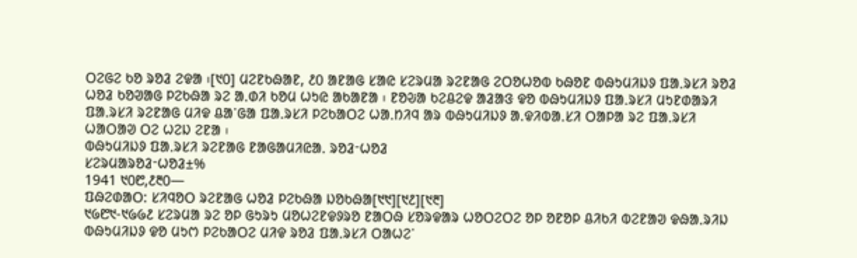ᱛᱮᱜᱮ ᱠᱚ ᱨᱚᱲ ᱮᱫᱟ ᱾[᱑᱐] ᱢᱮᱱᱠᱷᱟᱱ, ᱒᱐ ᱟᱱᱟᱜ ᱥᱟᱭ ᱥᱮᱨᱢᱟ ᱨᱮᱱᱟᱜ ᱮᱛᱚᱦᱚᱵ ᱠᱷᱚᱱ ᱵᱷᱩᱢᱤᱡᱽ ᱯᱟᱹᱨᱥᱤ ᱨᱚᱲ ᱦᱚᱲ ᱠᱚᱣᱟᱜ ᱞᱮᱠᱷᱟ ᱨᱮ ᱟᱹᱰᱤ ᱠᱚᱢ ᱦᱩᱭ ᱟᱠᱟᱱᱟ ᱾ ᱱᱚᱶᱟ ᱠᱮᱪᱮᱫ ᱟᱲᱟᱝ ᱫᱚ ᱵᱷᱩᱢᱤᱡᱽ ᱯᱟᱹᱨᱥᱤ ᱢᱩᱱᱰᱟᱨᱤ ᱯᱟᱹᱨᱥᱤ ᱨᱮᱱᱟᱜ ᱢᱤᱫ ᱪᱟᱸᱜᱟ ᱯᱟᱹᱨᱥᱤ ᱞᱮᱠᱟᱛᱮ ᱦᱟᱹᱴᱤᱧ ᱟᱨ ᱵᱷᱩᱢᱤᱡᱽ ᱟᱹᱫᱤᱵᱟᱹᱥᱤ ᱛᱟᱞᱟ ᱨᱮ ᱯᱟᱹᱨᱥᱤ ᱦᱟᱛᱟᱣ ᱛᱮ ᱦᱮᱡ ᱮᱱᱟ ᱾
ᱵᱷᱩᱢᱤᱡᱽ ᱯᱟᱹᱨᱥᱤ ᱨᱮᱱᱟᱜ ᱱᱟᱜᱟᱢᱤᱭᱟᱹ ᱨᱚᱲᱼᱦᱚᱲ
ᱥᱮᱨᱢᱟᱨᱚᱲᱼᱦᱚᱲ±%
1941 ᱑᱐᱘,᱒᱓᱐—
ᱯᱷᱮᱰᱟᱛ: ᱥᱤᱧᱚᱛ ᱨᱮᱱᱟᱜ ᱦᱚᱲ ᱞᱮᱠᱷᱟ ᱡᱚᱠᱷᱟ[᱑᱑][᱑᱒][᱑᱓]
᱑᱙᱘᱑-᱑᱙᱙᱒ ᱥᱮᱨᱢᱟ ᱨᱮ ᱚᱞ ᱜᱩᱨᱩ ᱢᱚᱦᱮᱱᱫᱽᱨᱚ ᱱᱟᱛᱷ ᱥᱚᱨᱫᱟᱨ ᱦᱚᱛᱮᱛᱮ ᱚᱞ ᱚᱱᱚᱞ ᱪᱤᱠᱤ ᱵᱮᱱᱟᱣ ᱫᱷᱟᱹᱨᱤᱡ ᱵᱷᱩᱢᱤᱡᱽ ᱫᱚ ᱢᱩᱬ ᱞᱮᱠᱟᱛᱮ ᱢᱤᱫ ᱨᱚᱲ ᱯᱟᱹᱨᱥᱤ ᱛᱟᱦᱮᱸ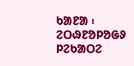ᱠᱟᱱᱟ ᱾
ᱮᱛᱷᱱᱚᱞᱚᱜᱽ ᱞᱮᱠᱟᱛᱮ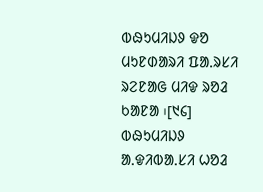ᱵᱷᱩᱢᱤᱡᱽ ᱫᱚ ᱢᱩᱱᱰᱟᱨᱤ ᱯᱟᱹᱨᱥᱤ ᱨᱮᱱᱟᱜ ᱢᱤᱫ ᱨᱚᱲ ᱠᱟᱱᱟ ᱾[᱑᱔] ᱵᱷᱩᱢᱤᱡᱽ ᱟᱹᱫᱤᱵᱟᱹᱥᱤ ᱦᱚᱲ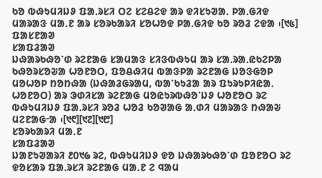ᱠᱚ ᱵᱷᱩᱢᱤᱡᱽ ᱯᱟᱹᱨᱥᱤ ᱛᱮ ᱥᱮᱪᱮᱫ ᱟᱨ ᱫᱤᱥᱩᱣᱟᱹ ᱞᱟᱹᱜᱤᱫ ᱢᱟᱨᱟᱝ ᱢᱟᱹᱱ ᱟᱨ ᱥᱚᱨᱠᱟᱨᱤ ᱥᱚᱦᱚᱫ ᱞᱟᱹᱜᱤᱫ ᱠᱚ ᱨᱚᱲ ᱮᱫᱟ ᱾[᱑᱕]
ᱯᱟᱥᱱᱟᱣ
ᱥᱟᱯᱲᱟᱣ
ᱡᱷᱟᱨᱠᱷᱚᱸᱰ ᱨᱮᱱᱟᱜ ᱥᱟᱢᱟᱝ ᱥᱤᱝᱵᱷᱩᱢ ᱟᱨ ᱥᱟᱹᱨᱟᱹᱭᱠᱮᱞᱟ ᱠᱷᱚᱨᱥᱚᱶᱟ ᱦᱚᱱᱚᱛ, ᱯᱚᱪᱷᱤᱢ ᱵᱟᱝᱞᱟ ᱨᱮᱱᱟᱜ ᱡᱚᱝᱜᱚᱞ ᱢᱚᱦᱚᱞ ᱴᱚᱴᱷᱟ (ᱡᱷᱟᱲᱜᱨᱟᱢ, ᱵᱟᱸᱠᱩᱲᱟ ᱟᱨ ᱯᱩᱨᱩᱞᱤᱭᱟᱹ ᱦᱚᱱᱚᱛ) ᱟᱨ ᱳᱰᱤᱥᱟ ᱨᱮᱱᱟᱜ ᱢᱚᱭᱩᱨᱵᱷᱚᱸᱡᱽ ᱦᱚᱱᱚᱛ ᱨᱮ ᱵᱷᱩᱢᱤᱡᱽ ᱯᱟᱹᱨᱥᱤ ᱨᱚᱲ ᱦᱚᱲ ᱠᱚᱣᱟᱜ ᱟᱹᱰᱤ ᱢᱟᱨᱟᱝ ᱴᱷᱟᱶ ᱢᱮᱱᱟᱜᱼᱟ ᱾[᱑᱖][᱑᱗][᱑᱘]
ᱥᱚᱨᱠᱟᱨᱤ ᱢᱟᱹᱱ
ᱥᱟᱯᱲᱟᱣ
ᱡᱟᱱᱩᱣᱟᱨᱤ ᱒᱐᱑᱙ ᱨᱮ, ᱵᱷᱩᱢᱤᱡᱽ ᱫᱚ ᱡᱷᱟᱨᱠᱷᱚᱸᱰ ᱯᱚᱱᱚᱛ ᱨᱮ ᱫᱚᱥᱟᱨ ᱯᱟᱹᱨᱥᱤ ᱨᱮᱱᱟᱜ ᱢᱟᱹᱱ ᱮ ᱧᱟᱢ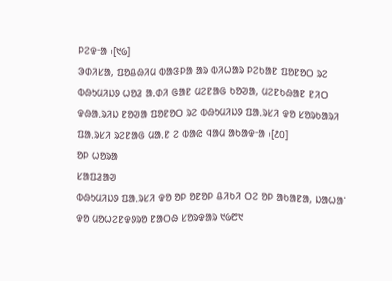ᱞᱮᱫᱼᱟ ᱾[᱑᱙]
ᱳᱰᱤᱥᱟ, ᱯᱚᱪᱷᱤᱢ ᱵᱟᱝᱞᱟ ᱟᱨ ᱵᱤᱦᱟᱨ ᱞᱮᱠᱟᱱ ᱯᱚᱱᱚᱛ ᱨᱮ ᱵᱷᱩᱢᱤᱡᱽ ᱦᱚᱲ ᱟᱹᱰᱤ ᱜᱟᱱ ᱢᱮᱱᱟᱜ ᱠᱚᱣᱟ, ᱢᱮᱱᱠᱷᱟᱱ ᱱᱤᱛ ᱫᱷᱟᱹᱨᱤᱡ ᱱᱚᱣᱟ ᱯᱚᱱᱚᱛ ᱨᱮ ᱵᱷᱩᱢᱤᱡᱽ ᱯᱟᱹᱨᱥᱤ ᱫᱚ ᱥᱚᱨᱠᱟᱨᱤ ᱯᱟᱹᱨᱥᱤ ᱨᱮᱱᱟᱜ ᱢᱟᱹᱱ ᱮ ᱵᱟᱭ ᱧᱟᱢ ᱟᱠᱟᱫᱼᱟ ᱾[᱒᱐]
ᱚᱞ ᱦᱚᱨᱟ
ᱥᱟᱯᱲᱟᱣ
ᱵᱷᱩᱢᱤᱡᱽ ᱯᱟᱹᱨᱥᱤ ᱫᱚ ᱚᱞ ᱚᱱᱚᱞ ᱪᱤᱠᱤ ᱛᱮ ᱚᱞ ᱟᱠᱟᱱᱟ, ᱡᱟᱦᱟᱸ ᱫᱚ ᱢᱚᱦᱮᱱᱫᱽᱨᱚ ᱱᱟᱛᱷ ᱥᱚᱨᱫᱟᱨ ᱑᱙᱘᱑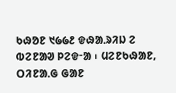ᱠᱷᱚᱱ ᱑᱙᱙᱒ ᱫᱷᱟᱹᱨᱤᱡ ᱮ ᱵᱮᱱᱟᱣ ᱞᱮᱫᱼᱟ ᱾ ᱢᱮᱱᱠᱷᱟᱱ, ᱛᱤᱱᱟᱹᱜ ᱜᱟᱱ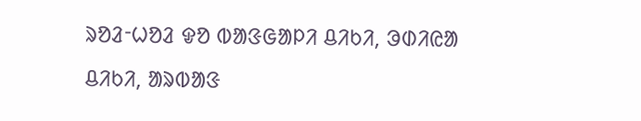ᱨᱚᱲᱼᱦᱚᱲ ᱫᱚ ᱵᱟᱝᱜᱟᱞᱤ ᱪᱤᱠᱤ, ᱳᱰᱤᱭᱟ ᱪᱤᱠᱤ, ᱟᱨᱵᱟᱝ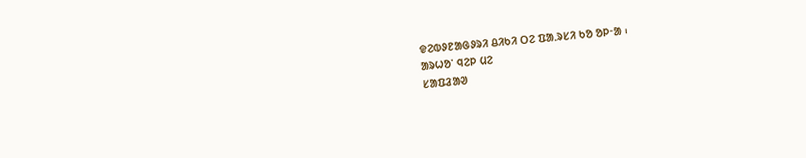ᱫᱮᱵᱽᱱᱟᱜᱽᱨᱤ ᱪᱤᱠᱤ ᱛᱮ ᱯᱟᱹᱨᱥᱤ ᱠᱚ ᱚᱞᱼᱟ ᱾
ᱟᱨᱦᱚᱸ ᱧᱮᱞ ᱢᱮ
ᱥᱟᱯᱲᱟᱣ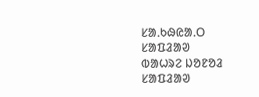ᱥᱟᱹᱠᱷᱭᱟᱹᱛ
ᱥᱟᱯᱲᱟᱣ
ᱵᱟᱦᱨᱮ ᱡᱚᱱᱚᱲ
ᱥᱟᱯᱲᱟᱣ